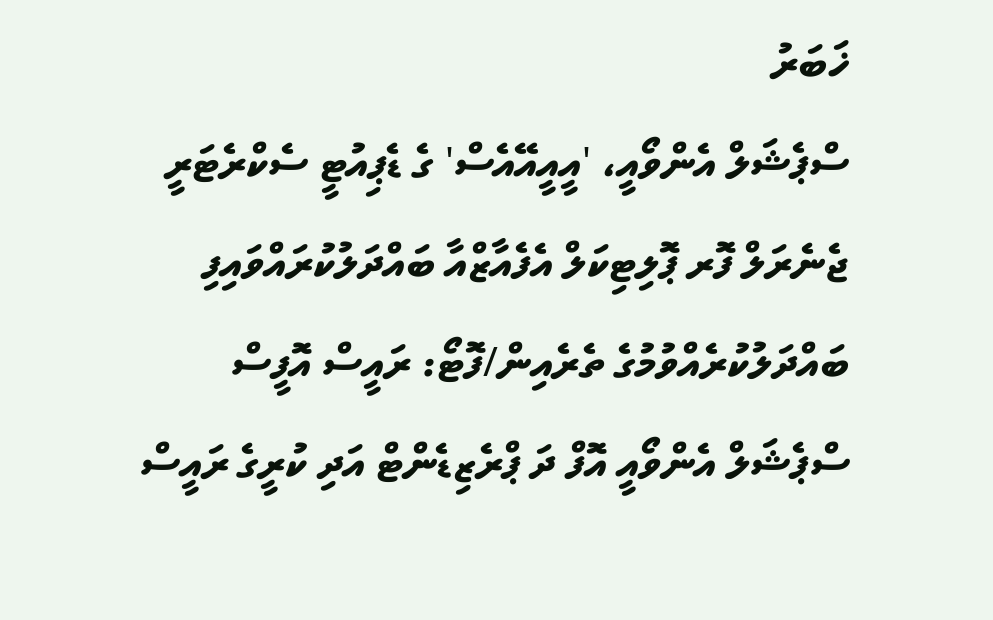ޚަބަރު
ސްޕެޝަލް އެންވޯއީ، 'އީއީއޭއެސް' ގެ ޑެޕިއުޓީ ސެކްރެޓަރީ ޖެނެރަލް ފޮރ ޕޮލިޓިކަލް އެފެއާޒްއާ ބައްދަލުކުރައްވައިފި
ބައްދަލުކުރެއްވުމުގެ ތެރެއިން/ފޮޓޯ: ރައީސް އޮފީސް
ސްޕެޝަލް އެންވޯއީ އޮފް ދަ ޕްރެޒިޑެންޓް އަދި ކުރީގެ ރައީސް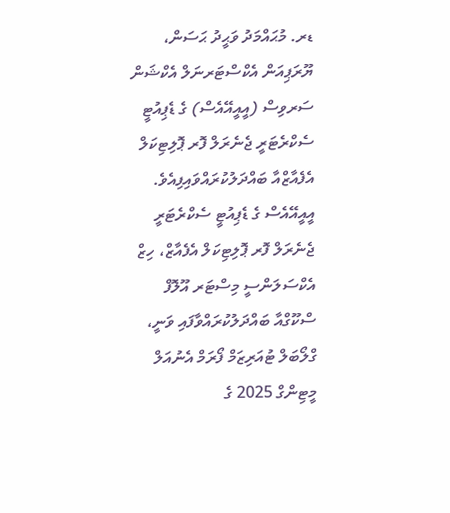ޑރ. މުޙައްމަދު ވަޙީދު ޙަސަން، ޔޫރަޕިއަން އެކްސްޓަރނަލް އެކްޝަން ސަރވިސް (އީއީއޭއެސް) ގެ ޑެޕިއުޓީ ސެކްރެޓަރީ ޖެނެރަލް ފޮރ ޕޮލިޓިކަލް އެފެއާޒްއާ ބައްދަލުކުރައްވައިފިއެވެ.
އީއީއޭއެސް ގެ ޑެޕިއުޓީ ސެކްރެޓަރީ ޖެނެރަލް ފޮރ ޕޮލިޓިކަލް އެފެއާޒް، ހިޒް އެކްސަލަންސީ މިސްޓަރ އޫލޮފް ސްކޫގްއާ ބައްދަލުކުރައްވާފައި ވަނީ، ގްލޯބަލް ޓުއަރިޒަމް ފޯރަމް އެނުއަލް މީޓިންގް 2025 ގެ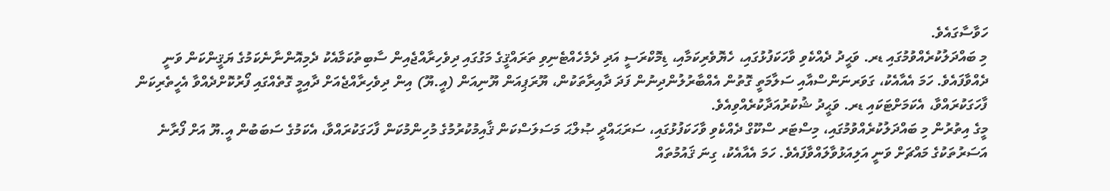ހަވާސާގައެވެ.
މި ބައްދަލުކުރެއްވުމުގައި ޑރ. ވަޙީދު ދެއްކެވި ވާހަކަފުޅުގައި، ހެޔޮވެރިކަމާއި، ޑިމޮކްރަސީ އަދި ދެމެހެއްޓެނިވި ތަރައްޤީގެ މަގުގައި ދިވެހިރާއްޖެއިން ސާބިތުކަމާއެކު ދެމިއޮންނާނެކަމުގެ ޔަޤީންކަން ވަނީ ދެއްވާފައެވެ. ހަމަ އެއާއެކު، ގަވަރނަންސްއާއި ސަލާމަތީ ގޮތުން އެއްބާރުލުންދިނުން ފަދަ ދާއިރާތަކުން، ޔޫރަޕިއަން ޔޫނިއަން (އީ.ޔޫ) އިން ދިވެހިރާއްޖެއަށް ދާއިމީ ގޮތެއްގައި ފޯރުކޮށްދެއްވާ އެހީތެރިކަން ފާހަގަކުރައްވާ، އެކަމަށްޓަކައި ޑރ. ވަޙީދު ޝުކުރުއަދާކުރެއްވިއެވެ.
މީގެ އިތުރުން މި ބައްދަލުކުރެއްވުމުގައި، މިސްޓަރ ސްކޫގް ދެއްކެވި ވާހަކަފުޅުގައި، ސަރަޙައްދީ ޞުލްޙަ މަސަލަސްކަން ޤާއިމުކުރުމުގެ މުހިންމުކަން ފާހަގަކުރައްވާ، އެކަމުގެ ސަބަބުން އީ.ޔޫ އަށް ފޯރާނެ އަސަރުތަކުގެ މައްޗަށް ވަނީ އަލިއަޅުވާލައްވާފައެވެ. ހަމަ އެއާއެކު، ގިނަ ޤައުމުތައް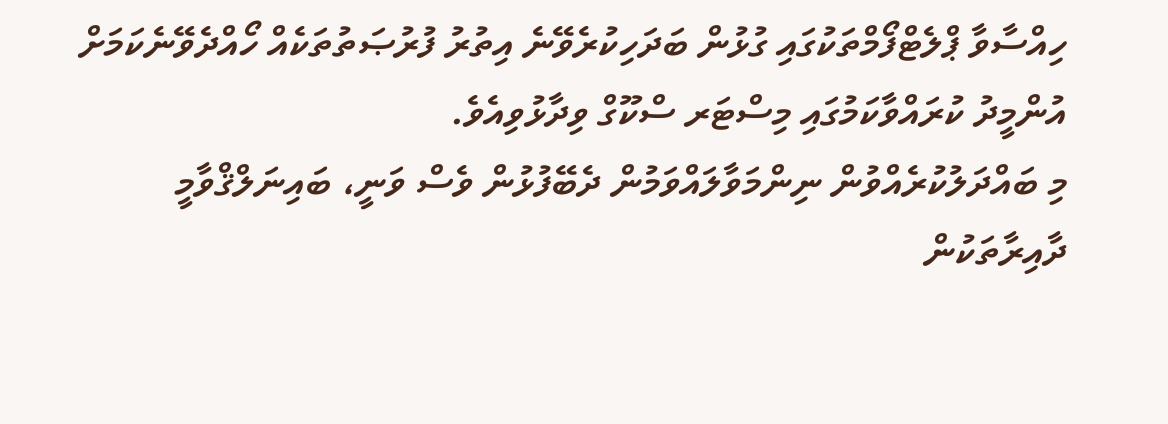ހިއްސާވާ ޕްލެޓްފޯމްތަކުގައި ގުޅުން ބަދަހިކުރެވޭނެ އިތުރު ފުރުޞަތުތަކެއް ހޯއްދެވޭނެކަމަށް އުންމީދު ކުރައްވާކަމުގައި މިސްޓަރ ސްކޫގް ވިދާޅުވިއެވެ.
މި ބައްދަލުކުރެއްވުން ނިންމަވާލައްވަމުން ދެބޭފުޅުން ވެސް ވަނީ، ބައިނަލްޤްވާމީ ދާއިރާތަކުން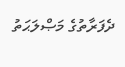ދެފަރާތުގެ މަޞްލަޙަތު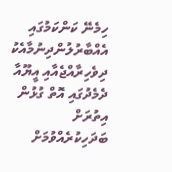ހިމެނޭ ކަންކަމުގައި އެއްބާރުލުންދިނުމާއެކު ދިވެހިރާއްޖެއާއި އީޔޫއާ ދެމެދުގައި އޮތް ގުޅުން އިތުރަށް ބަދަހިކުރެއްވުމަށް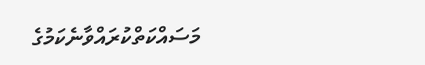މަސައްކަތްކުރައްވާނެކަމުގެ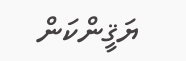ޔަޤީންކަން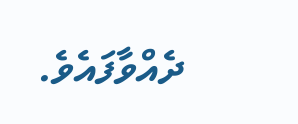ދެއްވާފައެވެ.